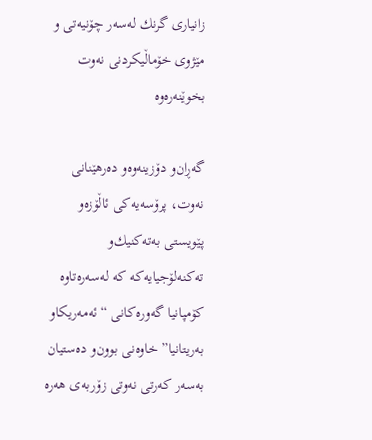زانیاری گرنك لەسەر چۆنیەتی و مێژوی خۆماڵیكردنی نەوت بخوێنەرەوە

گه‌ڕان‌و دۆزینه‌وه‌و ده‌رهێنانی نه‌وت، پرۆسه‌یه‌كی ئاڵۆزه‌و پێویستی به‌ته‌كنیك‌و ته‌كنه‌لۆجیایه‌كه‌ كه‌ له‌سه‌ره‌تاوه‌ كۆمپانیا گه‌وره‌كانی “ئه‌مه‌ریكاو به‌ریتانیا” خاوه‌نی بوون‌و ده‌ستیان به‌سه‌ر كه‌رتی نه‌وتی زۆربه‌ی هه‌ره‌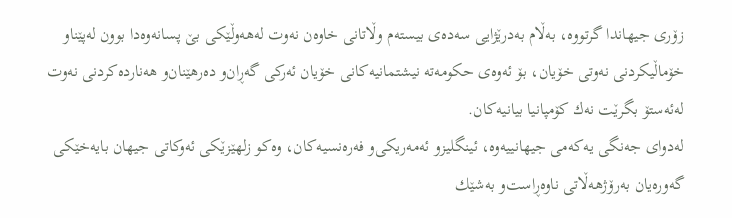زۆری جیهاندا گرتووه‌، به‌ڵام به‌درێژایی سه‌ده‌ی بیسته‌م وڵاتانی خاوه‌ن نه‌وت له‌هه‌وڵێكی بێ‌ پسانه‌وه‌دا بوون له‌پێناو خۆماڵیكردنی نه‌وتی خۆیان، بۆ ئه‌وه‌ی حكومه‌ته‌ نیشتمانیه‌كانی خۆیان ئه‌ركی گه‌ڕان‌و ده‌رهێنان‌و هه‌نارده‌كردنی نه‌وت له‌ئه‌ستۆ بگرێت نه‌ك كۆمپانیا بیانیه‌كان.
له‌دوای جه‌نگی یه‌كه‌می جیهانییه‌وه‌، ئینگلیزو ئه‌مه‌ریكی‌و فه‌ره‌نسیه‌كان، وه‌كو زلهێزێكی ئه‌وكاتی جیهان بایه‌خێكی گه‌وره‌یان به‌رۆژهه‌ڵاتی ناوه‌ڕاست‌و به‌شێك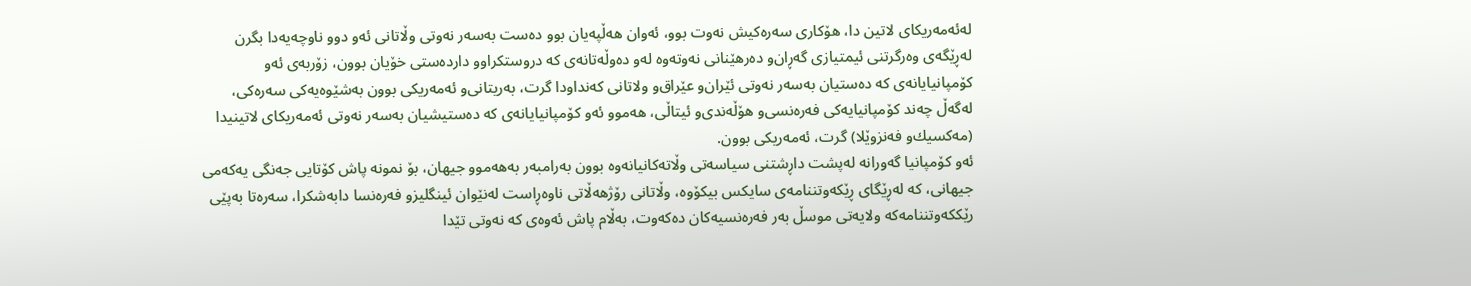له‌ئه‌مه‌ریكای لاتین دا، هۆكاری سه‌ره‌كیش نه‌وت بوو، ئه‌وان هه‌ڵپه‌یان بوو ده‌ست به‌سه‌ر نه‌وتی وڵاتانی ئه‌و دوو ناوچه‌یه‌دا بگرن له‌ڕێگه‌ی وه‌رگرتنی ئیمتیازی گه‌ڕان‌و ده‌رهێنانی نه‌وته‌وه‌ له‌و ده‌وڵه‌تانه‌ی كه‌ دروستكراوو دارده‌ستی خۆیان بوون، زۆربه‌ی ئه‌و كۆمپانیایانه‌ی كه‌ ده‌ستیان به‌سه‌ر نه‌وتی ئێران‌و عێراق‌و ولاتانی كه‌نداودا گرت، به‌ریتانی‌و ئه‌مه‌ریكی بوون به‌شێوه‌یه‌كی سه‌ره‌كی، له‌گه‌ڵ چه‌ند كۆمپانیایه‌كی فه‌ره‌نسی‌و هۆڵه‌ندی‌و ئیتاڵی، هه‌موو ئه‌و كۆمپانیایانه‌ی كه‌ ده‌ستیشیان به‌سه‌ر نه‌وتی ئه‌مه‌ریكای لاتینیدا (مه‌كسیك‌و فه‌نزوێلا) گرت، ئه‌مه‌ریكی بوون.
ئه‌و كۆمپانیا گه‌ورانه‌ له‌پشت داڕشتنی سیاسه‌تی وڵاته‌كانیانه‌وه‌ بوون به‌رامبه‌ر به‌هه‌موو جیهان، بۆ نمونه‌ پاش كۆتایی جه‌نگی یه‌كه‌می جیهانی، كه‌ له‌ڕێگای ڕێكه‌وتننامه‌ی سایكس بیكۆوه‌، وڵاتانی رۆژهه‌ڵاتی ناوه‌ڕاست له‌نێوان ئینگلیزو فه‌ره‌نسا دابه‌شكرا، سه‌ره‌تا به‌پێی رێككه‌وتننامه‌كه‌ ولایه‌تی موسڵ به‌ر فه‌ره‌نسیه‌كان ده‌كه‌وت، به‌ڵام پاش ئه‌وه‌ی كه‌ نه‌وتی تێدا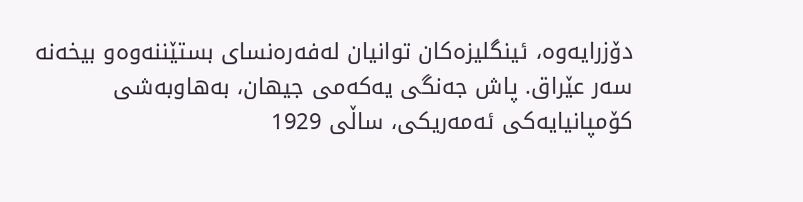دۆزرایه‌وه‌، ئینگلیزه‌كان توانیان له‌فه‌ره‌نسای بستێننه‌وه‌و بیخه‌نه‌ سه‌ر عێراق. پاش جه‌نگی یه‌كه‌می جیهان، به‌هاوبه‌شی كۆمپانیایه‌كی ئه‌مه‌ریكی، ساڵی 1929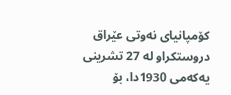كۆمپانیای نه‌وتی عێراق دروستكراو له‌ 27 تشرینی یه‌كه‌می 1930دا، بۆ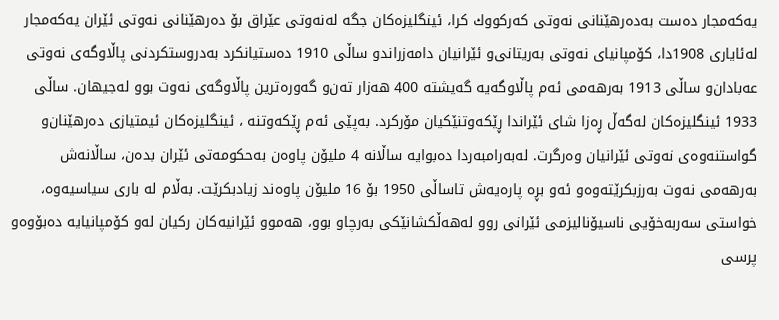یه‌كه‌مجار ده‌ست به‌ده‌رهێنانی نه‌وتی كه‌ركووك كرا، ئینگلیزه‌كان جگه‌ له‌نه‌وتی عێراق بۆ ده‌رهێنانی نه‌وتی ئێران یه‌كه‌مجار له‌ئایاری 1908دا، كۆمپانیای نه‌وتی به‌ریتانی‌و ئێرانیان دامه‌زراند‌و ساڵی 1910 ده‌ستیانكرد به‌دروستكردنی پاڵاوگه‌ی نه‌وتی عه‌بادان‌و ساڵی 1913 به‌رهه‌می ئه‌م پاڵاوگه‌یه‌ گه‌یشته‌ 400 هه‌زار ته‌ن‌و گه‌وره‌ترین پاڵاوگه‌ی نه‌وت بوو له‌جیهان. ساڵی 1933 ئینگلیزه‌كان له‌گه‌ڵ ڕه‌زا شای ئێراندا ڕێكه‌وتنێكیان مۆركرد. به‌پێی ئه‌م ڕێكه‌وتنه‌ ، ئینگلیزه‌كان ئیمتیازی ده‌رهێنان‌و گواستنه‌وه‌ی نه‌وتی ئێرانیان وه‌رگرت. له‌به‌رامبه‌ردا ده‌بوایه‌ ساڵانه‌ 4 ملیۆن پاوه‌ن به‌حكومه‌تی ئێران بده‌ن، ساڵانه‌ش به‌رهه‌می نه‌وت به‌رزبكرێته‌وه‌و ئه‌و بڕه‌ پاره‌یه‌ش تاساڵی 1950 بۆ 16 ملیۆن پاوه‌ند زیادبكرێت. به‌ڵام له‌ باری سیاسیه‌وه‌، خواستی سه‌ربه‌خۆیی ناسیۆنالیزمی ئێرانی روو له‌هه‌ڵكشانێكی به‌رچاو بوو، هه‌موو ئێرانیه‌كان ركیان له‌و كۆمپانیایه‌ ده‌بۆوه‌‌و پرسی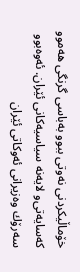خۆماڵیكردنی نه‌وتی ببوو به‌باسی گرنگی هه‌موو كه‌سایه‌تی‌و لایه‌نه‌ سیاسیه‌كانی ئێران. ئه‌وه‌بوو سه‌رۆك وه‌زیرانی ئه‌وكاتی ئێران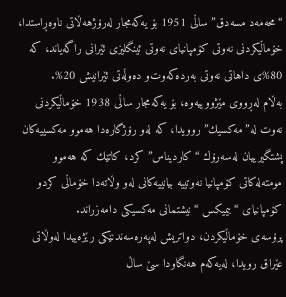“محه‌مه‌د مسه‌دق” ساڵی 1951 بۆ یه‌كه‌مجار له‌رۆژهه‌ڵاتی ناوه‌ڕاستدا، خۆماڵیكردنی نه‌وتی كۆمپانیای نه‌وتی ئینگلیزی ئێرانی راگه‌یاند، كه‌ 80%ی داهاتی نه‌وتی به‌رده‌كه‌وت‌و ده‌وڵه‌تی ئێرانیش 20%.
به‌ڵام له‌ڕووی مێژووییه‌وه‌، بۆ یه‌كه‌مجار ساڵی 1938 خۆماڵیكردنی نه‌وت له‌”مه‌كسیك” روویدا، كه‌ له‌و رۆژگاره‌دا هه‌موو مه‌كسییه‌كان پشتگیرییان له‌سه‌رۆك “كاردیناس” كرد، كاتێك كه‌ هه‌موو مومته‌له‌كاتی كۆمپانیا نه‌وتییه‌ بیانییه‌كانی له‌و وڵاته‌دا خۆماڵی كرد‌و كۆمپانیای “بیمیكس “نیشتمانی مه‌كسیكی دامه‌زراند.
پرۆسه‌ی خۆماڵیكردن، دواتریش له‌په‌ره‌سه‌ندنێكی رێژه‌ییدا له‌وڵاتی عێراق رویدا، له‌یه‌كه‌م هه‌نگاودا سێ‌ ساڵ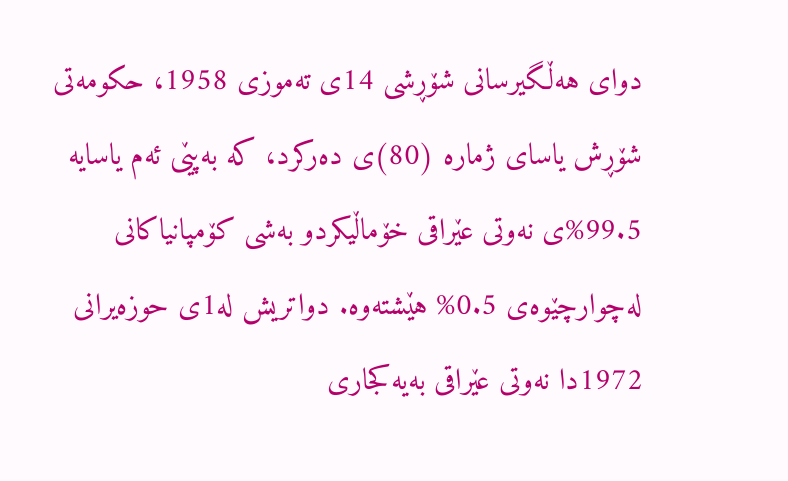دوای هه‌ڵگیرسانی شۆڕشی 14ی ته‌موزی 1958، حكومه‌تی شۆڕش یاسای ژماره‌ (80)ی ده‌ركرد، كه‌ به‌پێی ئه‌م یاسایه‌ 99.5%ی نه‌وتی عێراقی خۆماڵیكرد‌و به‌شی كۆمپانیاكانی له‌چوارچێوه‌ی 0.5% هێشته‌وه‌. دواتریش له‌1ی حوزه‌یرانی 1972دا نه‌وتی عێراقی به‌یه‌كجاری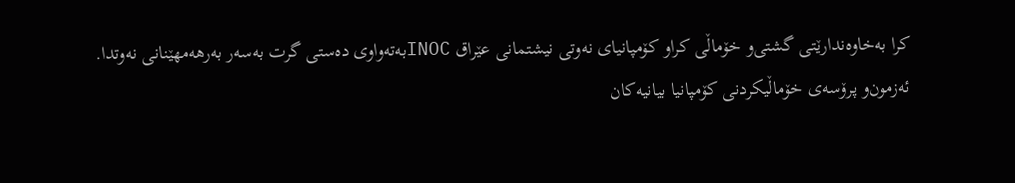كرا به‌خاوه‌ندارێتی گشتی‌و خۆماڵی كرا‌و كۆمپانیای نه‌وتی نیشتمانی عێراق INOCبه‌ته‌واوی ده‌ستی گرت به‌سه‌ر به‌رهه‌مهێنانی نه‌وتدا.
ئه‌زمون‌و پرۆسه‌ی خۆماڵیكردنی كۆمپانیا بیانیه‌كان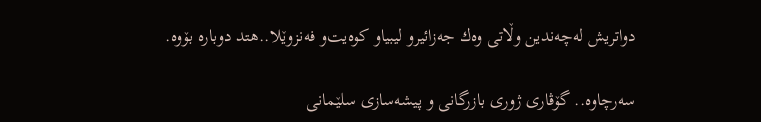دواتریش له‌چه‌ندین وڵاتی وه‌ك جه‌زائیرو لیبیا‌و كوه‌یت‌و فه‌نزوێلا..هتد دوباره‌ بۆوه‌.

سەرچاوە.. گۆڤاری ژوری بازرگانی و پیشەسازی سلێمانی